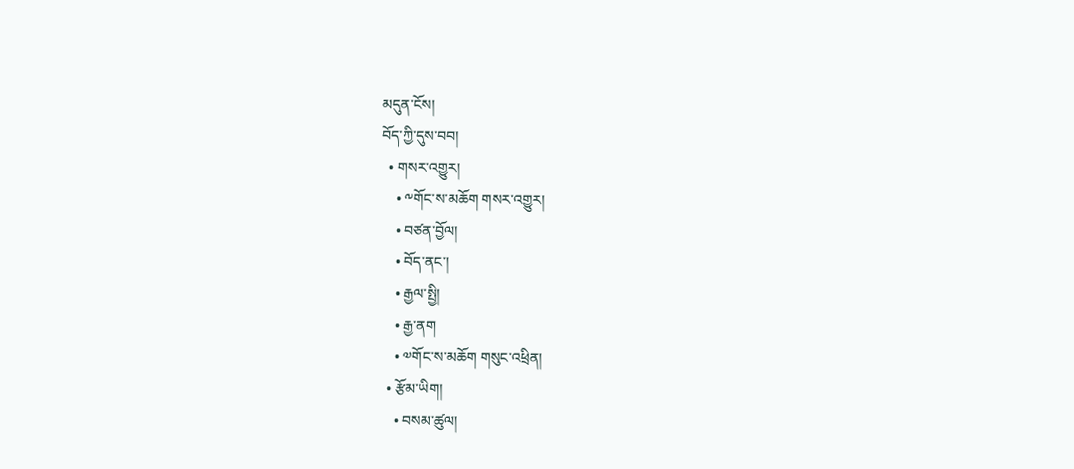མདུན་ངོས།
བོད་ཀྱི་དུས་བབ།
  • གསར་འགྱུར།
    • ༸གོང་ས་མཆོག གསར་འགྱུར།
    • བཙན་བྱོལ།
    • བོད་ནང་།
    • རྒྱལ་སྤྱི།
    • རྒྱ་ནག
    • ༧གོང་ས་མཆོག གསུང་འཕྲིན།
  • རྩོམ་ཡིག།
    • བསམ་ཚུལ།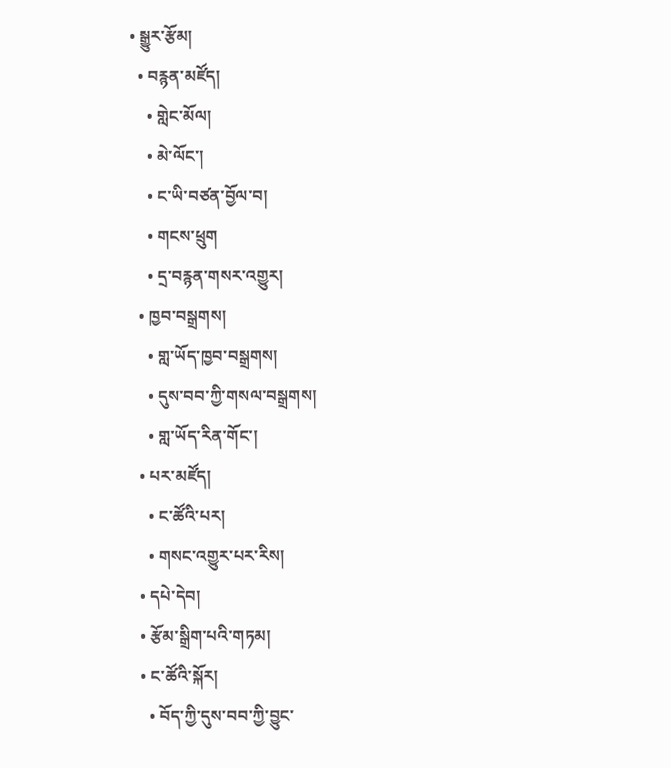• སྒྱུར་རྩོམ།
  • བརྙན་མཛོད།
    • གླེང་མོལ།
    • མེ་ལོང་།
    • ང་ཡི་བཙན་བྱོལ་བ།
    • གངས་ཕྲུག
    • དྲ་བརྙན་གསར་འགྱུར།
  • ཁྱབ་བསྒྲགས།
    • གླ་ཡོད་ཁྱབ་བསྒྲགས།
    • དུས་བབ་ཀྱི་གསལ་བསྒྲགས།
    • གླ་ཡོད་རིན་གོང་།
  • པར་མཛོད།
    • ང་ཚོའི་པར།
    • གསང་འགྱུར་པར་རིས།
  • དཔེ་དེབ།
  • རྩོམ་སྒྲིག་པའི་གཏམ།
  • ང་ཚོའི་སྐོར།
    • བོད་ཀྱི་དུས་བབ་ཀྱི་བྱུང་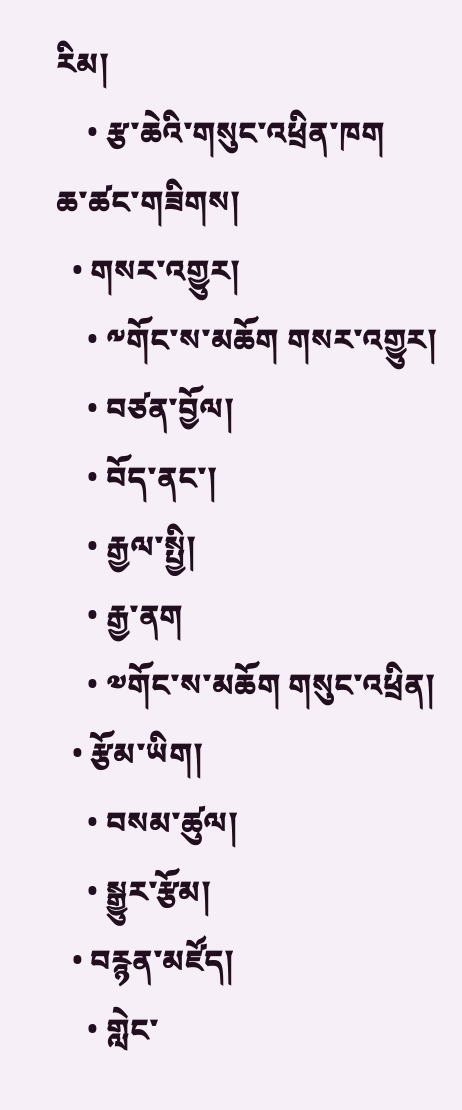རིམ།
    • རྩ་ཆེའི་གསུང་འཕྲིན་ཁག
ཆ་ཚང་གཟིགས།
  • གསར་འགྱུར།
    • ༸གོང་ས་མཆོག གསར་འགྱུར།
    • བཙན་བྱོལ།
    • བོད་ནང་།
    • རྒྱལ་སྤྱི།
    • རྒྱ་ནག
    • ༧གོང་ས་མཆོག གསུང་འཕྲིན།
  • རྩོམ་ཡིག།
    • བསམ་ཚུལ།
    • སྒྱུར་རྩོམ།
  • བརྙན་མཛོད།
    • གླེང་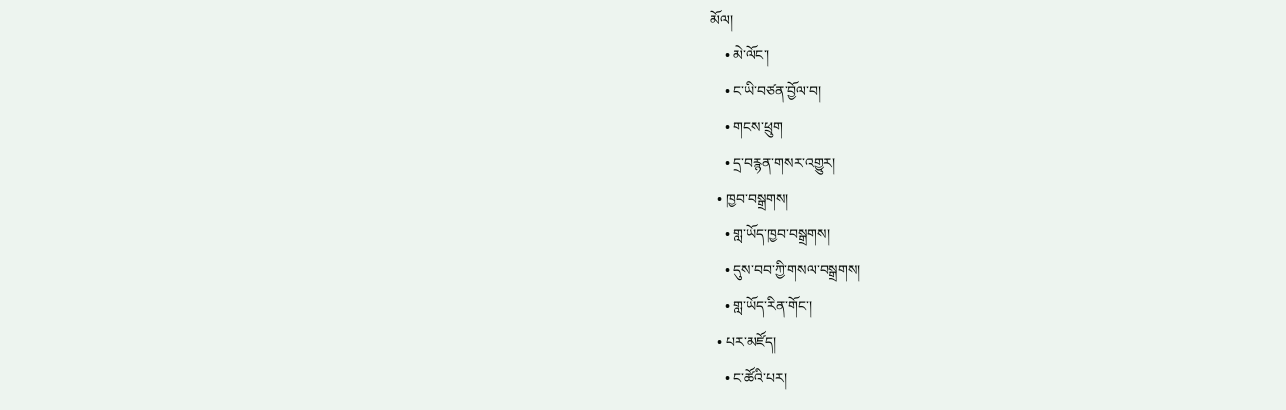མོལ།
    • མེ་ལོང་།
    • ང་ཡི་བཙན་བྱོལ་བ།
    • གངས་ཕྲུག
    • དྲ་བརྙན་གསར་འགྱུར།
  • ཁྱབ་བསྒྲགས།
    • གླ་ཡོད་ཁྱབ་བསྒྲགས།
    • དུས་བབ་ཀྱི་གསལ་བསྒྲགས།
    • གླ་ཡོད་རིན་གོང་།
  • པར་མཛོད།
    • ང་ཚོའི་པར།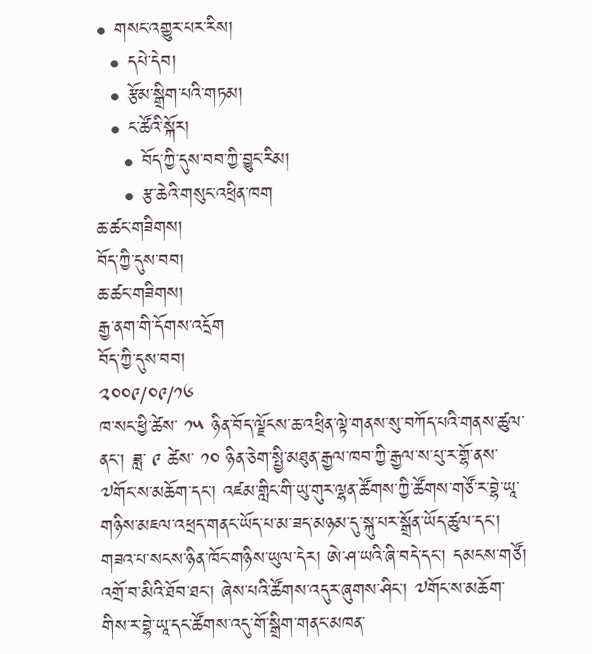• གསང་འགྱུར་པར་རིས།
  • དཔེ་དེབ།
  • རྩོམ་སྒྲིག་པའི་གཏམ།
  • ང་ཚོའི་སྐོར།
    • བོད་ཀྱི་དུས་བབ་ཀྱི་བྱུང་རིམ།
    • རྩ་ཆེའི་གསུང་འཕྲིན་ཁག
ཆ་ཚང་གཟིགས།
བོད་ཀྱི་དུས་བབ།
ཆ་ཚང་གཟིགས།
རྒྱ་ནག་གི་དོགས་འདྲོག
བོད་ཀྱི་དུས་བབ།
༢༠༠༩/༠༩/༡༦
ཁ་སང་ཕྱི་ཚེས་ ༡༥ ཉིན་བོད་ལྗོངས་ཆ་འཕྲིན་ལྟེ་གནས་སུ་བཀོད་པའི་གནས་ཚུལ་ནང་། ཟླ་ ༩ ཚེས་ ༡༠ ཉིན་ཅེག་སྤྱི་མཐུན་རྒྱལ་ཁབ་ཀྱི་རྒྱལ་ས་པུ་ར་གྷོ་ནས་༧གོང་ས་མཆོག་དང་། འཛམ་གླིང་གི་ཡུ་གུར་ལྷན་ཚོགས་ཀྱི་ཚོགས་གཙོ་ར་བྷེ་ཡཱ་གཉིས་མཇལ་འཕྲད་གནང་ཡོད་པ་མ་ཟད་མཉམ་དུ་སྐུ་པར་སྒྲོན་ཡོད་ཚུལ་དང་། གཟའ་པ་སངས་ཉིན་ཁོང་གཉིས་ཡུལ་དེར། ཨེ་ཤ་ཡའི་ཞི་བདེ་དང་། དམངས་གཙོ། འགྲོ་བ་མིའི་ཐོབ་ཐང་། ཞེས་པའི་ཚོགས་འདུར་ཞུགས་ཤིང་། ༧གོང་ས་མཆོག་གིས་ར་བྷེ་ཡཱ་དང་ཚོགས་འདུ་གོ་སྒྲིག་གནང་མཁན་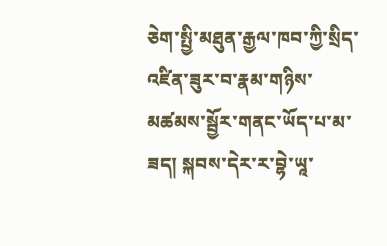ཅེག་སྤྱི་མཐུན་རྒྱལ་ཁབ་ཀྱི་སྲིད་འཛིན་ཟུར་བ་རྣམ་གཉིས་མཚམས་སྦྱོར་གནང་ཡོད་པ་མ་ཟད། སྐབས་དེར་ར་བྷེ་ཡཱ་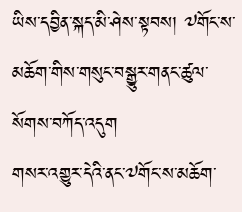ཡིས་དབྱིན་སྐད་མི་ཤེས་སྟབས། ༧གོང་ས་མཆོག་གིས་གསུང་བསྒྱུར་གནང་ཚུལ་སོགས་བཀོད་འདུག
གསར་འགྱུར་དེའི་ནང་༧གོང་ས་མཆོག་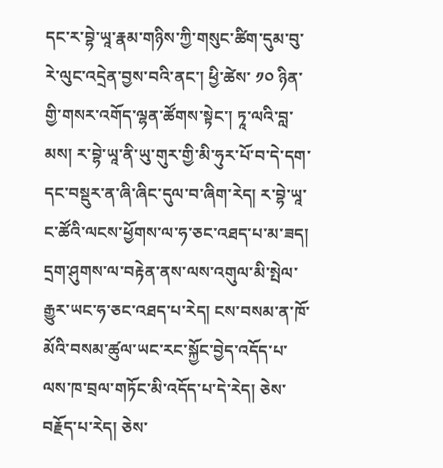དང་ར་བྷེ་ཡཱ་རྣམ་གཉིས་ཀྱི་གསུང་ཚིག་དུམ་བུ་རེ་ལུང་འདྲེན་བྱས་བའི་ནང་། ཕྱི་ཚེས་ ༡༠ ཉིན་གྱི་གསར་འགོད་ལྷན་ཚོགས་སྟེང་། ཏཱ་ལའི་བླ་མས། ར་བྷེ་ཡཱ་ནི་ཡུ་གུར་གྱི་མི་ཧུར་པོ་བ་དེ་དག་དང་བསྡུར་ན་ཞི་ཞིང་དུལ་བ་ཞིག་རེད། ར་བྷེ་ཡཱ་ང་ཚོའི་ལངས་ཕྱོགས་ལ་ཧ་ཅང་འཐད་པ་མ་ཟད། དྲག་ཤུགས་ལ་བརྟེན་ནས་ལས་འགུལ་མི་སྤེལ་རྒྱུར་ཡང་ཧ་ཅང་འཐད་པ་རེད། ངས་བསམ་ན་ཁོ་མོའི་བསམ་ཚུལ་ཡང་རང་སྐྱོང་བྱེད་འདོད་པ་ལས་ཁ་བྲལ་གཏོང་མི་འདོད་པ་དེ་རེད། ཅེས་བརྗོད་པ་རེད། ཅེས་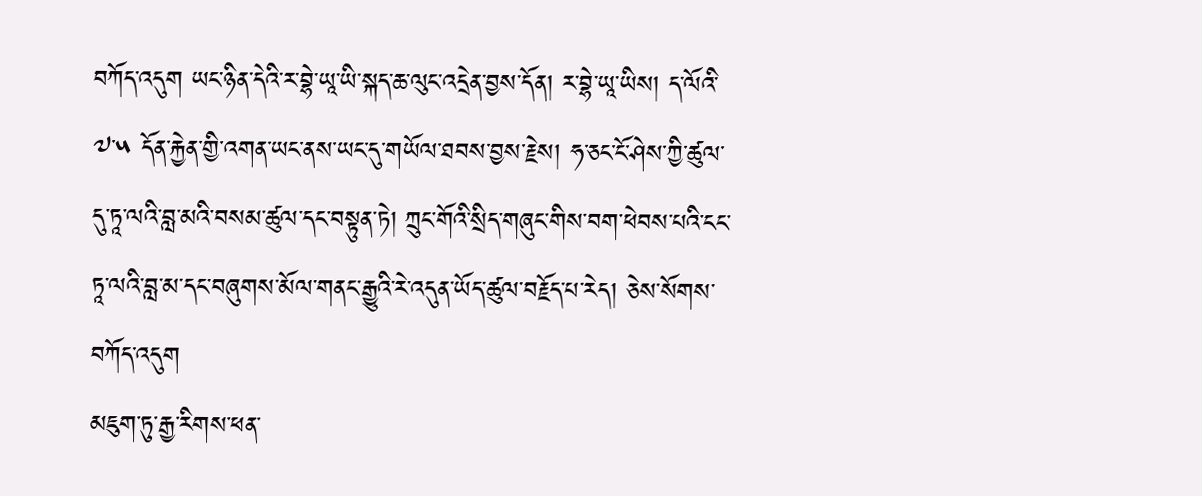བཀོད་འདུག ཡང་ཉིན་དེའི་ར་བྷེ་ཡཱ་ཡི་སྐད་ཆ་ལུང་འདྲེན་བྱས་དོན། ར་བྷེ་ཡཱ་ཡིས། ད་ལོའི་ ༧་༥ དོན་རྐྱེན་གྱི་འགན་ཡང་ནས་ཡང་དུ་གཡོལ་ཐབས་བྱས་རྗེས། ཧ་ཅང་ངོ་ཤེས་ཀྱི་ཚུལ་དུ་ཏཱ་ལའི་བླ་མའི་བསམ་ཚུལ་དང་བསྟུན་ཏེ། ཀྲུང་གོའི་སྲིད་གཞུང་གིས་བག་ཕེབས་པའི་ངང་ཏཱ་ལའི་བླ་མ་དང་བཞུགས་མོལ་གནང་རྒྱུའི་རེ་འདུན་ཡོད་ཚུལ་བརྗོད་པ་རེད། ཅེས་སོགས་བཀོད་འདུག
མཇུག་ཏུ་རྒྱ་རིགས་ཕན་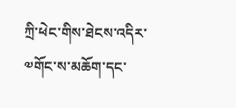ཀྲི་ཕེང་གིས་ཐེངས་འདིར་༧གོང་ས་མཆོག་དང་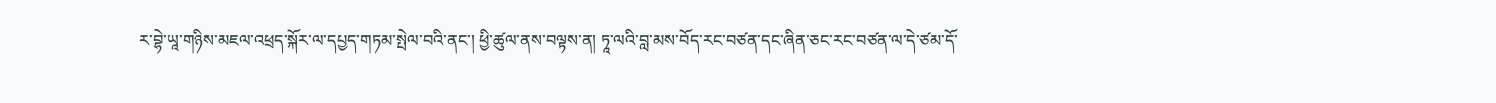ར་བྷེ་ཡཱ་གཉིས་མཇལ་འཕྲད་སྐོར་ལ་དཔྱད་གཏམ་སྤེལ་བའི་ནང་། ཕྱི་ཚུལ་ནས་བལྟས་ན། ཏཱ་ལའི་བླ་མས་བོད་རང་བཙན་དང་ཞིན་ཅང་རང་བཙན་ལ་དེ་ཙམ་དོ་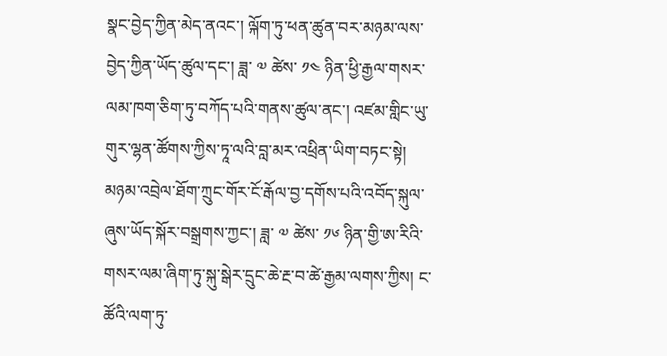སྣང་བྱེད་ཀྱིན་མེད་ནའང་། ལྐོག་ཏུ་ཕན་ཚུན་བར་མཉམ་ལས་བྱེད་ཀྱིན་ཡོད་ཚུལ་དང་། ཟླ་ ༧ ཚེས་ ༡༤ ཉིན་ཕྱི་རྒྱལ་གསར་ལམ་ཁག་ཅིག་ཏུ་བཀོད་པའི་གནས་ཚུལ་ནང་། འཛམ་གླིང་ཡུ་གུར་ལྷན་ཚོགས་ཀྱིས་ཏཱ་ལའི་བླ་མར་འཕྲིན་ཡིག་བཏང་སྟེ། མཉམ་འབྲེལ་ཐོག་ཀྲུང་གོར་ངོ་རྒོལ་བྱ་དགོས་པའི་འབོད་སྐུལ་ཞུས་ཡོད་སྐོར་བསྒྲགས་ཀྱང་། ཟླ་ ༧ ཚེས་ ༡༦ ཉིན་གྱི་ཨ་རིའི་གསར་ལམ་ཞིག་ཏུ་སྐུ་སྒེར་དྲུང་ཆེ་རྔ་བ་ཚེ་རྒྱམ་ལགས་ཀྱིས། ང་ཚོའི་ལག་ཏུ་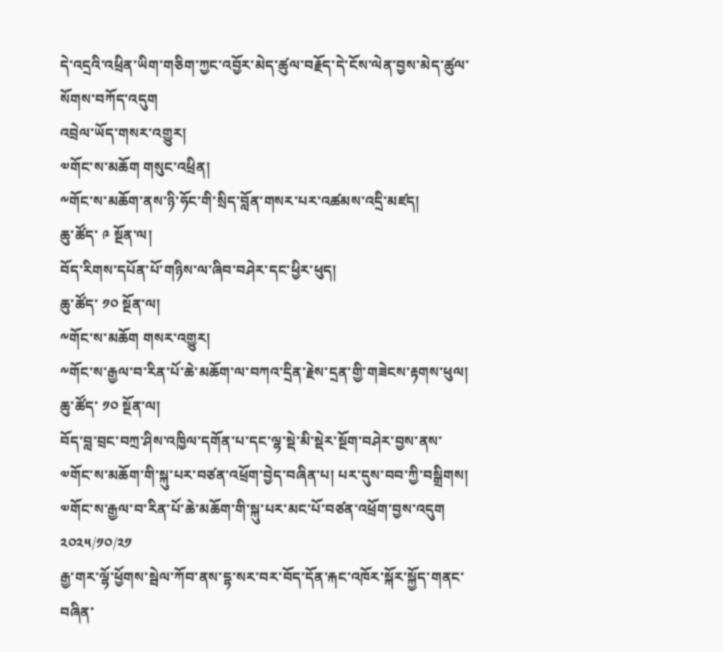དེ་འདྲའི་འཕྲིན་ཡིག་གཅིག་ཀྱང་འབྱོར་མེད་ཚུལ་བརྗོད་དེ་ངོས་ལེན་བྱས་མེད་ཚུལ་སོགས་བཀོད་འདུག
འབྲེལ་ཡོད་གསར་འགྱུར།
༧གོང་ས་མཆོག གསུང་འཕྲིན།
༸གོང་ས་མཆོག་ནས་ཉི་ཧོང་གི་སྲིད་བློན་གསར་པར་འཚམས་འདྲི་མཛད།
ཆུ་ཚོད་ ༩ སྔོན་ལ།
བོད་རིགས་དཔོན་པོ་གཉིས་ལ་ཞིབ་བཤེར་དང་ཕྱིར་ཕུད།
ཆུ་ཚོད་ ༡༠ སྔོན་ལ།
༸གོང་ས་མཆོག གསར་འགྱུར།
༸གོང་ས་རྒྱལ་བ་རིན་པོ་ཆེ་མཆོག་ལ་བཀའ་དྲིན་རྗེས་དྲན་གྱི་གཟེངས་རྟགས་ཕུལ།
ཆུ་ཚོད་ ༡༠ སྔོན་ལ།
བོད་བླ་བྲང་བཀྲ་ཤིས་འཁྱིལ་དགོན་པ་དང་ལྷ་སྡེ་མི་སྡེར་སྔོག་བཤེར་བྱས་ནས་༧གོང་ས་མཆོག་གི་སྐུ་པར་བཙན་འཕྲོག་བྱེད་བཞིན་པ། པར་དུས་བབ་ཀྱི་བསྒྲིགས།
༧གོང་ས་རྒྱལ་བ་རིན་པོ་ཆེ་མཆོག་གི་སྐུ་པར་མང་པོ་བཙན་འཕྲོག་བྱས་འདུག
༢༠༢༥/༡༠/༢༡
རྒྱ་གར་ལྷོ་ཕྱོགས་སྦེལ་ཀོབ་ནས་དྷ་སར་བར་བོད་དོན་རྐང་འཁོར་སྐོར་སྐྱོད་གནང་བཞིན་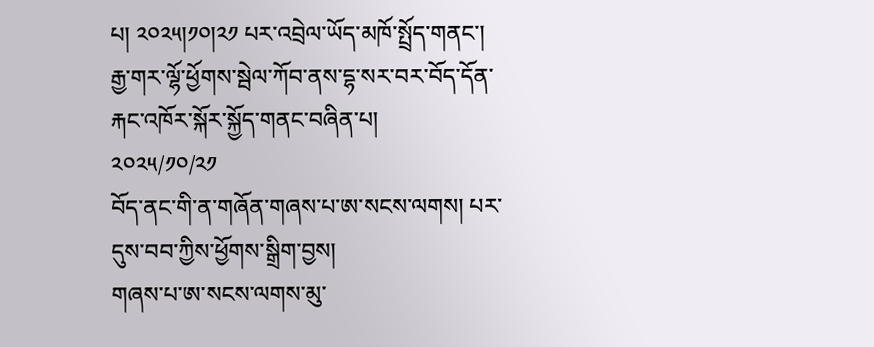པ། ༢༠༢༥།༡༠།༢༡ པར་འབྲེལ་ཡོད་མཁོ་སྤྲོད་གནང་།
རྒྱ་གར་ལྷོ་ཕྱོགས་སྦེལ་ཀོབ་ནས་དྷ་སར་བར་བོད་དོན་རྐང་འཁོར་སྐོར་སྐྱོད་གནང་བཞིན་པ།
༢༠༢༥/༡༠/༢༡
བོད་ནང་གི་ན་གཞོན་གཞས་པ་ཨ་སངས་ལགས། པར་དུས་བབ་ཀྱིས་ཕྱོགས་སྒྲིག་བྱས།
གཞས་པ་ཨ་སངས་ལགས་མུ་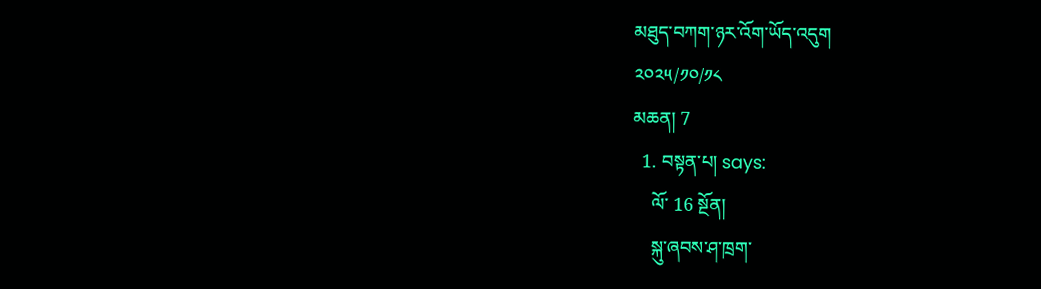མཐུད་བཀག་ཉར་འོག་ཡོད་འདུག
༢༠༢༥/༡༠/༡༨
མཆན། 7
  1. བསྟན་པ། says:
    ལོ་ 16 སྔོན།
    སྐུ་ཞབས་ཤ་ཁྲག་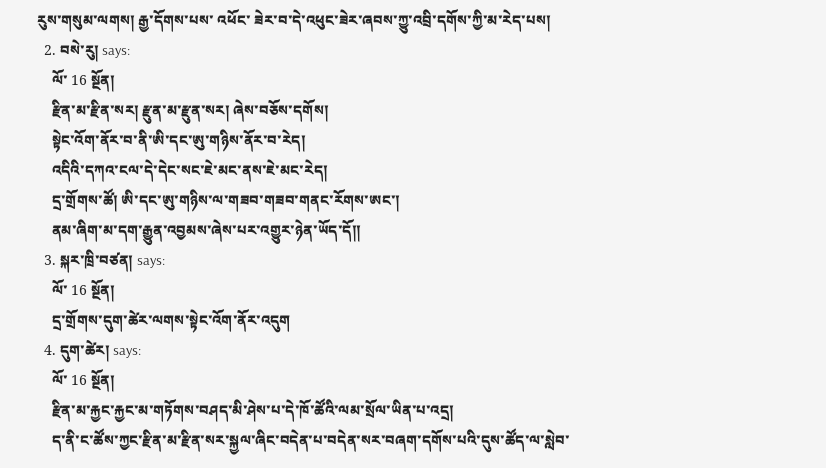རུས་གསུམ་ལགས། རྒྱ་དོགས་པས་ འཕོང་ ཟེར་བ་དེ་འཕུང་ཟེར་ཞབས་ཀྱུ་འབྲི་དགོས་ཀྱི་མ་རེད་པས།
  2. བསེ་རུ། says:
    ལོ་ 16 སྔོན།
    རྫིན་མ་རྫིན་སར། རྫུན་མ་རྫུན་སར། ཞེས་བཅོས་དགོས།
    སྟེང་འོག་ནོར་བ་ནི་ཨི་དང་ཨུ་གཉིས་ནོར་བ་རེད།
    འདིའི་དཀའ་ངལ་དེ་དེང་སང་ཇེ་མང་ནས་ཇེ་མང་རེད།
    དྲ་གྲོགས་ཚོ། ཨི་དང་ཨུ་གཉིས་ལ་གཟབ་གཟབ་གནང་རོགས་ཨང་།
    ནམ་ཞིག་མ་དག་རྒྱུན་འབྱམས་ཞེས་པར་འགྱུར་ཉེན་ཡོད་དོ།།
  3. སྐར་ཁྲི་བཙན། says:
    ལོ་ 16 སྔོན།
    དྲ་གྲོགས་དུག་ཚེར་ལགས་སྟེང་འོག་ནོར་འདུག
  4. དུག་ཚེར། says:
    ལོ་ 16 སྔོན།
    རྫིན་མ་རྐྱང་རྐྱང་མ་གཏོགས་བཤད་མི་ཤེས་པ་དེ་ཁོ་ཚོའི་ལམ་སྲོལ་ཡིན་པ་འདྲ།
    ད་ནི་ང་ཚོས་ཀྱང་རྫིན་མ་རྫིན་སར་སྐྱལ་ཞིང་བདེན་པ་བདེན་སར་བཞག་དགོས་པའི་དུས་ཚོད་ལ་སླེབ་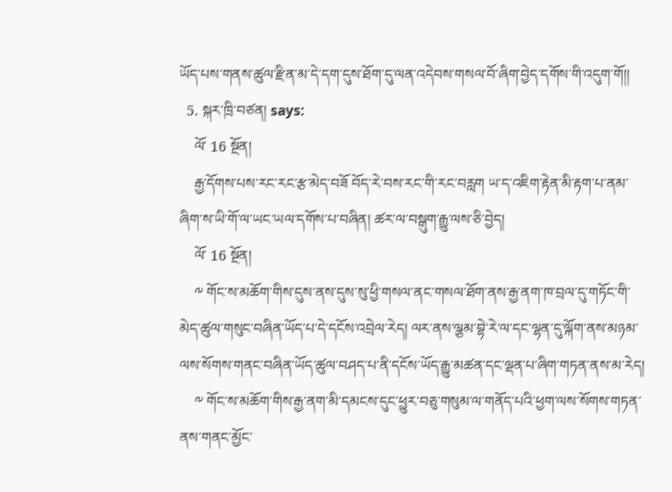ཡོད་པས་གནས་ཚུལ་རྫིན་མ་དེ་དག་དུས་ཐོག་དུ་ལན་འདེབས་གསལ་བོ་ཞིག་བྱེད་དགོས་གི་འདུག་གོ།།
  5. སྐར་ཁྲི་བཙན། says:
    ལོ་ 16 སྔོན།
    རྒྱ་དོགས་པས་རང་རང་རྩ་མེད་བཟོ བོད་རེ་བས་རང་གི་རང་བརླག ཡ་ད་འཇིག་རྟེན་མི་རྟག་པ་ནམ་ཞིག་ས་ཡི་གོ་ལ་ཡང་ཡལ་དགོས་པ་བཞིན། ཚར་ལ་བསྒུག་རྒྱུ་ལས་ཅི་བྱེད།
    ལོ་ 16 སྔོན།
    ༸ གོང་ས་མཆོག་གིས་དུས་ནས་དུས་སུ་ཕྱི་གསལ་ནང་གསལ་ཐོག་ནས་རྒྱ་ནག་ཁ་བྲལ་དུ་གཏོང་གི་མེད་ཚུལ་གསུང་བཞིན་ཡོད་པ་དེ་དངོས་འབྲེལ་རེད། ལར་ནས་ལྕམ་བྷེ་རེ་ལ་དང་ལྷན་དུ་ལྐོག་ནས་མཉམ་ལས་སོགས་གནང་བཞིན་ཡོད་ཚུལ་བཤད་པ་ནི་དངོས་ཡོད་རྒྱུ་མཚན་དང་ལྡན་པ་ཞིག་གཏན་ནས་མ་རེད།
    ༸ གོང་ས་མཆོག་གིས་རྒྱ་ནག་མི་དམངས་དུང་ཕྱུར་བཅུ་གསུམ་ལ་གནོད་པའི་ཕྱག་ལས་སོགས་གཏན་ནས་གནང་མྱོང་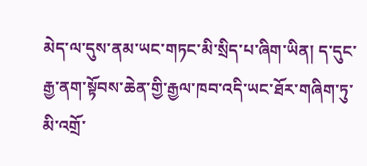མེད་ལ་དུས་ནམ་ཡང་གཏང་མི་སྲིད་པ་ཞིག་ཡིན། ད་དུང་རྒྱ་ནག་སྟོབས་ཆེན་གྱི་རྒྱལ་ཁབ་འདི་ཡང་ཐོར་གཞིག་ཏུ་མི་འགྲོ་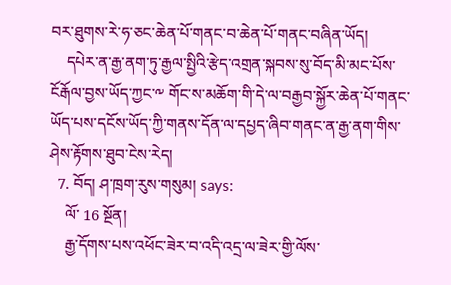བར་ཐུགས་རེ་ཧ་ཅང་ཆེན་པོ་གནང་བ་ཆེན་པོ་གནང་བཞིན་ཡོད།
    དཔེར་ན་རྒྱ་ནག་ཏུ་རྒྱལ་སྤྱིའི་རྩེད་འགྲན་སྐབས་སུ་བོད་མི་མང་པོས་ངོརྒོལ་བྱས་ཡོད་ཀྱང་༸ གོང་ས་མཆོག་གི་དེ་ལ་བརྒྱབ་སྐྱོར་ཆེན་པོ་གནང་ཡོད་པས་དངོས་ཡོད་ཀྱི་གནས་དོན་ལ་དཔྱད་ཞིབ་གནང་ན་རྒྱ་ནག་གིས་ཤེས་རྟོགས་ཐུབ་ངེས་རེད།
  7. བོད། ཤ་ཁྲག་རུས་གསུམ། says:
    ལོ་ 16 སྔོན།
    རྒྱ་དོགས་པས་འཕོང་ཟེར་བ་འདི་འདྲ་ལ་ཟེར་གྱི་ལོས་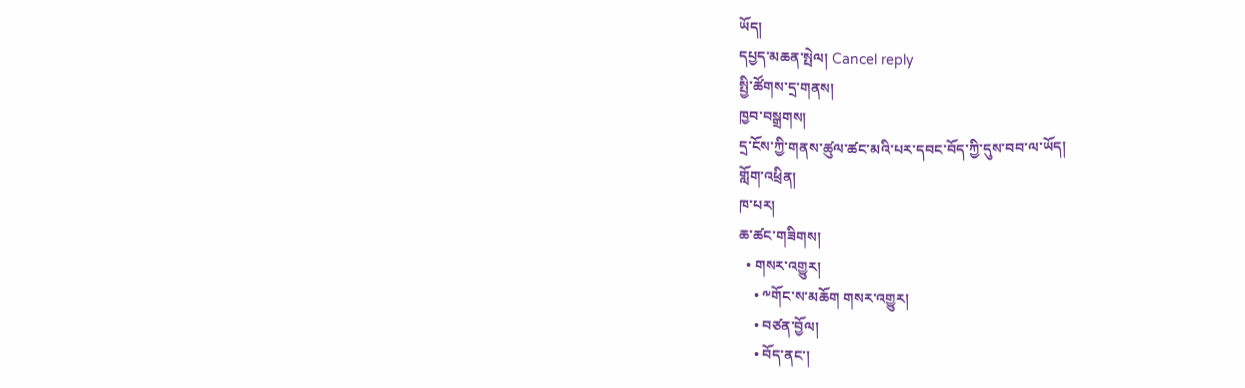ཡོད།
དཔྱད་མཆན་སྤེལ། Cancel reply
སྤྱི་ཚོགས་དྲ་གནས།
ཁྱབ་བསྒྲགས།
དྲ་ངོས་ཀྱི་གནས་ཚུལ་ཚང་མའི་པར་དབང་བོད་ཀྱི་དུས་བབ་ལ་ཡོད།
གློག་འཕྲིན།
ཁ་པར།
ཆ་ཚང་གཟིགས།
  • གསར་འགྱུར།
    • ༸གོང་ས་མཆོག གསར་འགྱུར།
    • བཙན་བྱོལ།
    • བོད་ནང་།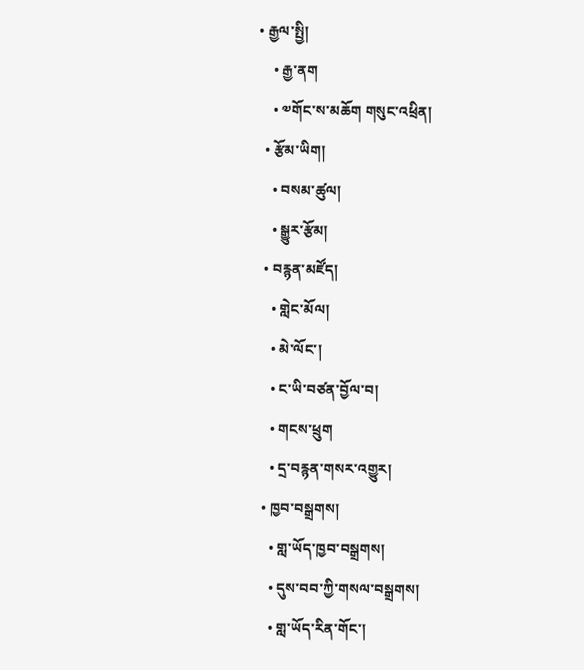• རྒྱལ་སྤྱི།
    • རྒྱ་ནག
    • ༧གོང་ས་མཆོག གསུང་འཕྲིན།
  • རྩོམ་ཡིག།
    • བསམ་ཚུལ།
    • སྒྱུར་རྩོམ།
  • བརྙན་མཛོད།
    • གླེང་མོལ།
    • མེ་ལོང་།
    • ང་ཡི་བཙན་བྱོལ་བ།
    • གངས་ཕྲུག
    • དྲ་བརྙན་གསར་འགྱུར།
  • ཁྱབ་བསྒྲགས།
    • གླ་ཡོད་ཁྱབ་བསྒྲགས།
    • དུས་བབ་ཀྱི་གསལ་བསྒྲགས།
    • གླ་ཡོད་རིན་གོང་།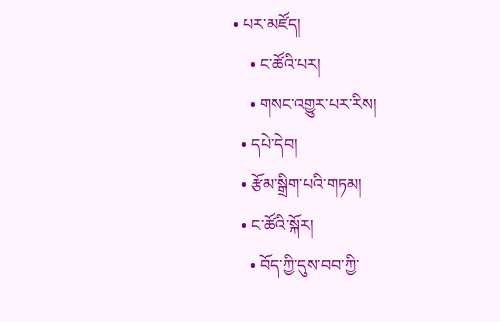• པར་མཛོད།
    • ང་ཚོའི་པར།
    • གསང་འགྱུར་པར་རིས།
  • དཔེ་དེབ།
  • རྩོམ་སྒྲིག་པའི་གཏམ།
  • ང་ཚོའི་སྐོར།
    • བོད་ཀྱི་དུས་བབ་ཀྱི་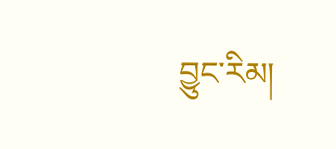བྱུང་རིམ།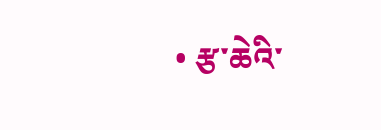• རྩ་ཆེའི་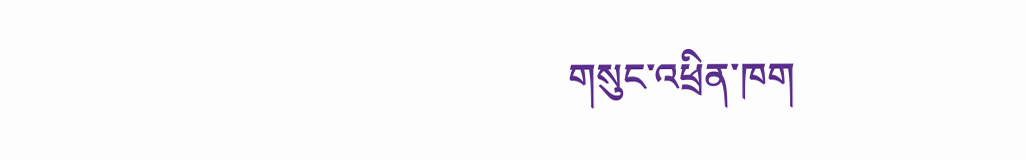གསུང་འཕྲིན་ཁག